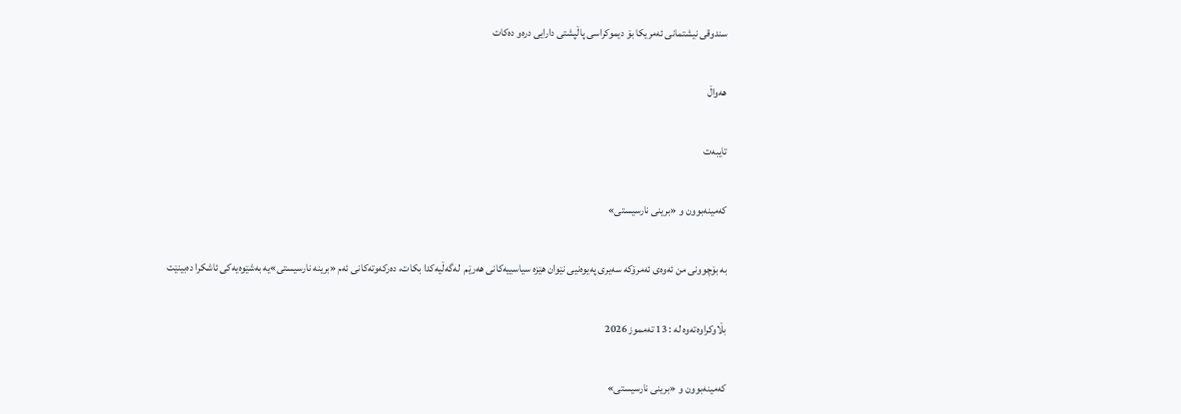سندوقی نیشتمانی ئەمریکا بۆ دیموکراسی پاڵپشتی دارایی درەو دەکات

هەواڵ

تایبەت

کەمینەبوون و «برینی نارسیستی»

بە بۆچوونی من ئەوەی ئەمرۆکە سەیری پەیوەنیی نێوان هێزە سیاسییەکانی هەرێم  لەگەڵیەکدا بکات، دەرکەوتەکانی ئەم «برینە نارسیستی»یە بەشێوەیەکی ئاشکرا دەبینێت

بڵاوکراوەتەوە لە : 13 تەمموز 2026

کەمینەبوون و «برینی نارسیستی»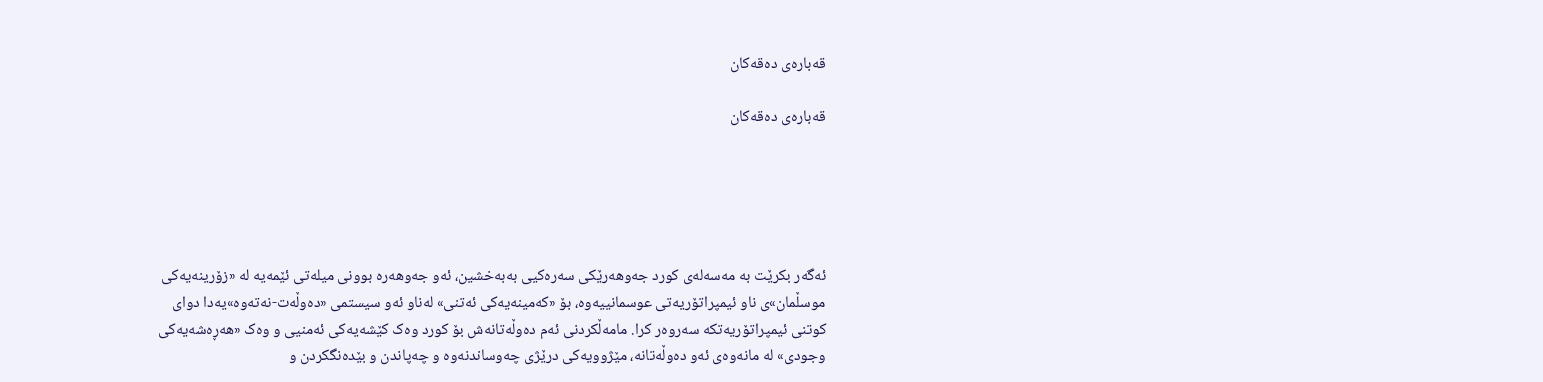قەبارەی دەقەکان

قەبارەی دەقەکان





ئەگەر بکرێت بە مەسەلەی کورد جەوهەرێکی سەرەکیی بەبەخشین، ئەو جەوهەرە بوونی میلەتی ئێمەیە لە «زۆرینەیەکی موسڵمان»ی ناو ئیمپراتۆریەتی عوسمانییەوە، بۆ «کەمینەیەکی ئەتنی» لەناو ئەو سیستمی «دەوڵەت-نەتەوە»یەدا دوای کوتنی ئیمپراتۆریەتکە سەروەر کرا. مامەڵکردنی ئەم دەوڵەتانەش بۆ کورد وەک کێشەیەکی ئەمنیی و وەک «هەڕەشەیەکی وجودی» لە مانەوەی ئەو دەوڵەتانە، مێژوویەکی درێژی چەوساندنەوە و چەپاندن و بێدەنگکردن و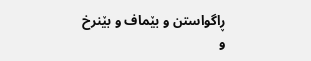ڕاگواستن و بێماف و بێنرخ و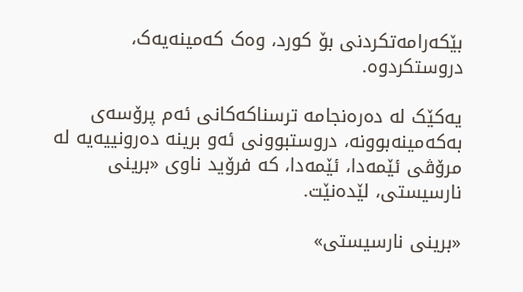بێکەرامەتکردنی بۆ کورد، وەک کەمینەیەک، دروستکردوە.

یەکێک لە دەرەنجامە ترسناکەکانی ئەم پرۆسەی بەکەمینەبوونە، دروستبوونی ئەو برینە دەرونییەیە لە مرۆڤی ئێمەدا، ئێمەدا، کە فرۆید ناوی «برینی نارسیستی، لێدەنێت.

«برینی نارسیستی»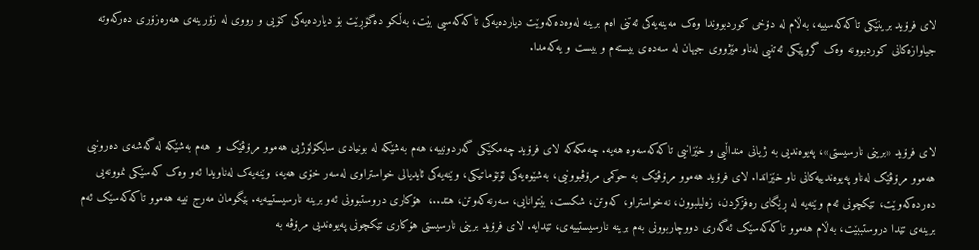لای فرۆید برینێکی تاکەکەسییە، بەڵام لە دۆخی کوردبووندا وەک مەینەیەکی ئەتنی اەم برینە لەوەدەکەوێت دیاردەیەکی تاکەکەسیی بێت، بەڵکو دەگۆڕێت بۆ دیاردەیەکی کۆیی و رووی لە زۆرینەی هەرەزۆری دەرکەوتە جیاوازەکانی کوردبوونە وەک گروپێکی ئەتنیی لەناو مێژووی جیهان لە سەدەی بیستەم و بیست و یەکەمدا.



لای فرۆید «برینی نارسیستی»، پەیوەندیی بە ژیانی منداڵیی و خێزانیی تاکەکەسەوە هەیە. چەمکەکە لای فرۆید چەمکێکی گەردونییە، هەم بەشێکە لە بونیادی سایکۆلۆژیی هەموو مرۆڤێک و  هەم بەشێکە لە گەشەی دەرونیی هەموو مرۆڤێک لەناو پەیوەندییەکانی ناو خێزاندا. لای فرۆید هەموو مرۆڤێک بە حوکمی مرۆڤبوونیی، بەشێوەیەکی ئۆتۆماتیکی، وێنەیەکی ئایدیالی خواستراوی لەسەر خۆی هەیە، وێنەیەک لەناویدا ئەو وەک کەسێکی نموونەیی دەردەکەوێت، تێکچونی ئەم وێنەیە لە ڕێگای رەفزکردن، زەلیلبوون، نەخواستراو، کەوتن، شکست، بێتوانایی، سەرنەکەوتن، هتد..،  هۆکاری دروستبوونی ئەو برینە نارسیستییەیە. بێگومان مەرج نییە هەموو تاکەکەسێک ئەم برینەی تێدا دروستببێت، بەڵام هەموو تاکەکەسێک ئەگەری دووچاربوونی بەم برینە نارسیستییەی، تێدایە. لای فرۆید برینی نارسیستی هۆکاری تێکچونی پەیوەندیی مرۆڤە بە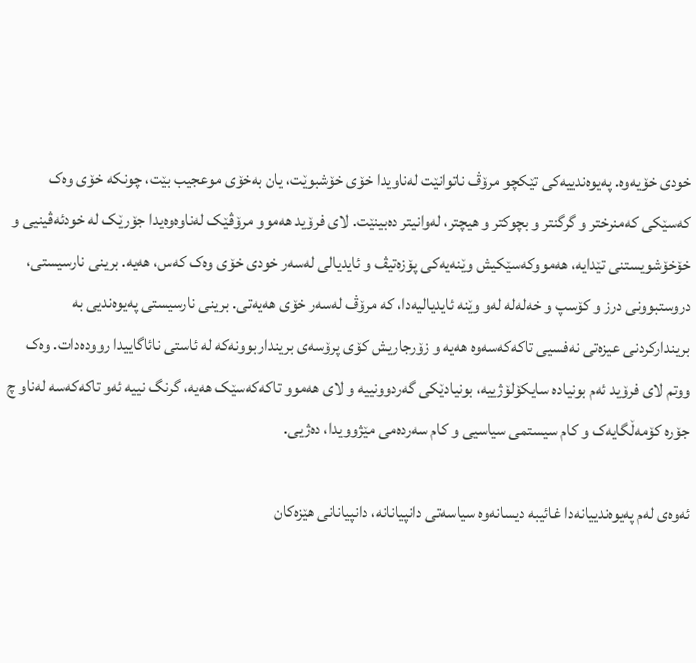خودی خۆیەوە. پەیوەندییەکی تێکچو مرۆڤ ناتوانێت لەناویدا خۆی خۆشبوێت، یان بەخۆی موعجیب بێت، چونکە خۆی وەک کەسێکی کەمنرختر و گرگنتر و بچوکتر و هیچتر، لەوانیتر دەبینێت. لای فرۆید هەموو مرۆڤێک لەناوەوەیدا جۆرێک لە خودئەڤینیی و خۆخۆشویستنی تێدایە، هەمووکەسێکیش وێنەیەکی پۆزەتیڤ و ئایدیالی لەسەر خودی خۆی وەک کەس، هەیە. برینی نارسیستی، دروستبوونی درز و کۆسپ و خەلەلە لەو وێنە ئایدیالیەدا، کە مرۆڤ لەسەر خۆی هەیەتی. برینی نارسیستی پەیوەندیی بە بریندارکردنی عیزەتی نەفسیی تاکەکەسەوە هەیە و زۆرجاریش کۆی پرۆسەی برینداربوونەکە لە ئاستی نائاگاییدا روودەدات. وەک ووتم لای فرۆید ئەم بونیادە سایکۆلۆژییە، بونیادێکی گەردوونییە و لای هەموو تاکەکەسێک هەیە، گرنگ نییە ئەو تاکەکەسە لەناو چ جۆرە کۆمەڵگایەک و کام سیستمی سیاسیی و کام سەردەمی مێژوویدا، دەژیی.

ئەوەی لەم پەیوەندییانەدا غائیبە دیسانەوە سیاسەتی دانپیانانە، دانپیانانی هێزەکان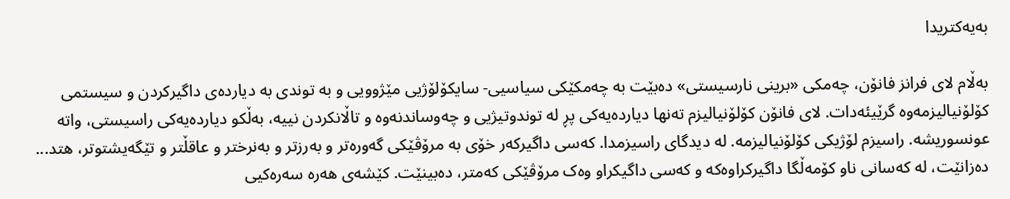بەیەکتریدا

بەڵام لای فرانز فانۆن، چەمکی «برینی نارسیستی» دەبێت بە چەمکێکی سیاسیی- سایکۆلۆژیی مێژوویی و بە توندی بە دیاردەی داگیرکردن و سیستمی کۆلۆنیالیزمەوە گرێیئەدات. لای فانۆن کۆلۆنیالیزم تەنها دیاردەیەکی پڕ لە توندوتیژیی و چەوساندنەوە و تاڵانکردن نییە، بەڵکو دیاردەیەکی راسیستی، واتە عونسوریشە. راسیزم لۆژیکی کۆلۆنیالیزمە. لە دیدگای راسیزمدا. کەسی داگیرکەر خۆی بە مرۆڤێکی گەورەتر و بەرزتر و بەنرختر و عاقڵتر و تێگەیشتوتر، هتد... دەزانێت، لە کەسانی ناو کۆمەڵگا داگیرکراوەکە و کەسی داگیکراو وەک مرۆڤێکی کەمتر، دەبینێت. کێشەی هەرە سەرەکیی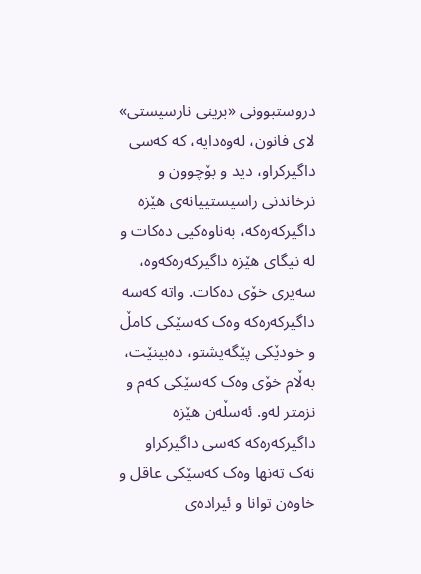دروستبوونی «برینی نارسیستی» لای فانون، لەوەدایە، کە کەسی داگیرکراو، دید و بۆچوون و نرخاندنی راسیستییانەی هێزە داگیرکەرەکە، بەناوەکیی دەکات و لە نیگای هێزە داگیرکەرەکەوە، سەیری خۆی دەکات. واتە کەسە داگیرکەرەکە وەک کەسێکی کامڵ و خودێکی پێگەیشتو، دەبینێت، بەڵام خۆی وەک کەسێکی کەم و نزمتر لەو. ئەسڵەن هێزە داگیرکەرەکە کەسی داگیرکراو نەک تەنها وەک کەسێکی عاقل و خاوەن توانا و ئیرادەی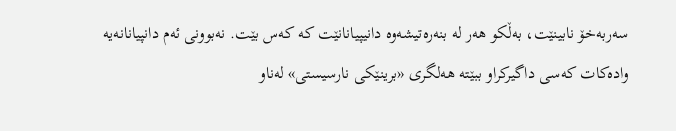سەربەخۆ نابینێت، بەڵکو هەر لە بنەرەتیشەوە دانیپیانانێت کە کەس بێت. نەبوونی ئەم دانپیانانەیە وادەکات کەسی داگیرکراو ببێتە هەلگری «برینێکی نارسیستی» لەناو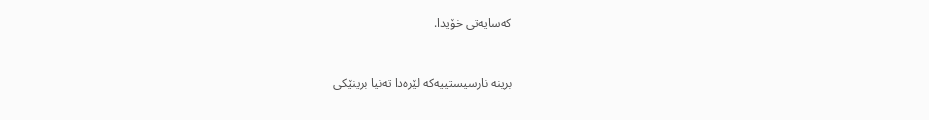کەسایەتی خۆیدا.



برینە نارسیستییەکە لێرەدا تەنیا برینێکی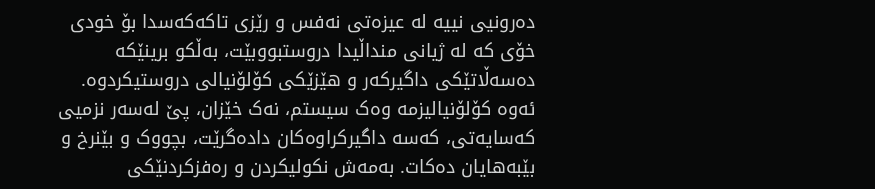دەرونیی نییە لە عیزەتی نەفس و رێزی تاکەکەسدا بۆ خودی خۆی کە لە ژیانی منداڵیدا دروستبووبێت، بەڵکو برینێکە دەسەڵاتێکی داگیرکەر و هێزێکی کۆلۆنیالی دروستیکردوە. ئەوە کۆلۆنیالیزمە وەک سیستم، نەک خێزان، پێ لەسەر نزمیی کەسایەتی، کەسە داگیرکراوەکان دادەگرێت، بچووک و بێنرخ و بێبەهایان دەکات. بەمەش نکولیکردن و رەفزکردنێکی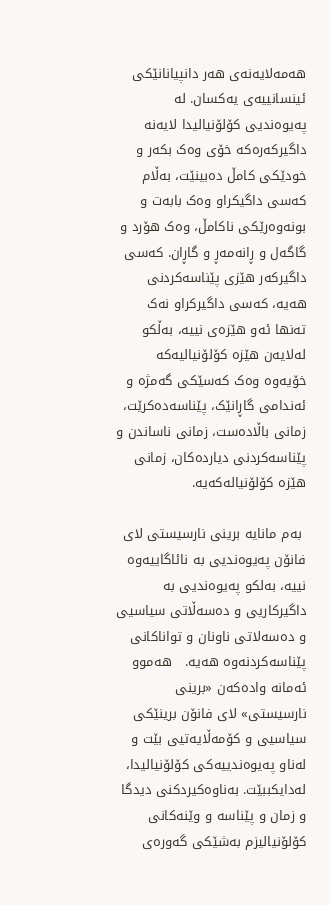هەمەلایەنەی هەر دانپیانانێکی ئینسانییەی یەکسان. لە پەیوەندیی کۆلۆنیالیدا لایەنە داگیرکەرەکە خۆی وەک بکەر و خودێکی کامڵ دەبینێت، بەڵام کەسی داگیکراو وەک بابەت و بونەوەرێکی ناکامڵ، وەک هۆرد و گاگەل و ڕانەمەڕ و گاڕان. کەسی داگیرکەر هێزی پێناسەکردنی هەیە، کەسی داگیرکراو نەک تەنها ئەو هێزەی نییە، بەڵکو لەلایەن هێزە کۆلۆنیالیەکە خۆیەوە وەک کەسێکی گەمژە و ئەندامی گاڕانێک، پێناسەدەکرێت، زمانی باڵادەست، زمانی ناساندن و پێناسەکردنی دیاردەکان، زمانی هێزە کۆلۆنیالەکەیە.

 بەم مانایە برینی نارسیستی لای  فانۆن پەیوەندیی بە نائاگاییەوە نییە، بەلکو پەیوەندیی بە داگیرکاریی و دەسەڵاتی سیاسیی و دەسەلاتی ناونان و تواناکانی پێناسەکردنەوە هەیە.   هەموو ئەمانە وادەکەن «برینی نارسیستی» لای فانۆن برینێکی سیاسیی و کۆمەڵایەتیی بێت و لەناو پەیوەندییەکی کۆلۆنیالیدا، لەدایکببێت. بەناوەکیردکنی دیدگا و زمان و پێناسە و وێنەکانی کۆلۆنیالیزم بەشێکی گەورەی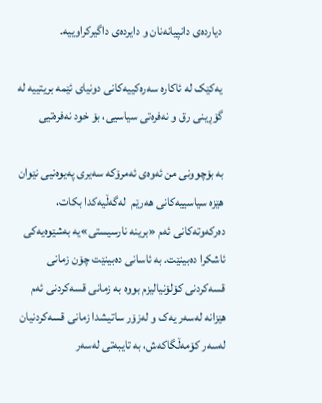دیاردەی دانپیانەنان و دایردەی داگیرکراوییە.

یەکێک لە ئاکارە سەرەکییەکانی دونیای ئێمە بریتییە لە گۆڕینی رق و نەفرەتی سیاسیی، بۆ خود نەفرەتیی

بە بۆچوونی من ئەوەی ئەمرۆکە سەیری پەیوەنیی نێوان هێزە سیاسییەکانی هەرێم  لەگەڵیەکدا بکات، دەرکەوتەکانی ئەم «برینە نارسیستی»یە بەشێوەیەکی ئاشکرا دەبینێت. بە ئاسانی دەبینێت چۆن زمانی قسەکردنی کۆلۆنیالیزم بووە بە زمانی قسەکردنی ئەم هێزانە لەسەر یەک و لەزۆر ساتیشدا زمانی قسەکردنیان لەسەر کۆمەڵگاکەش، بە تایبەتی لەسەر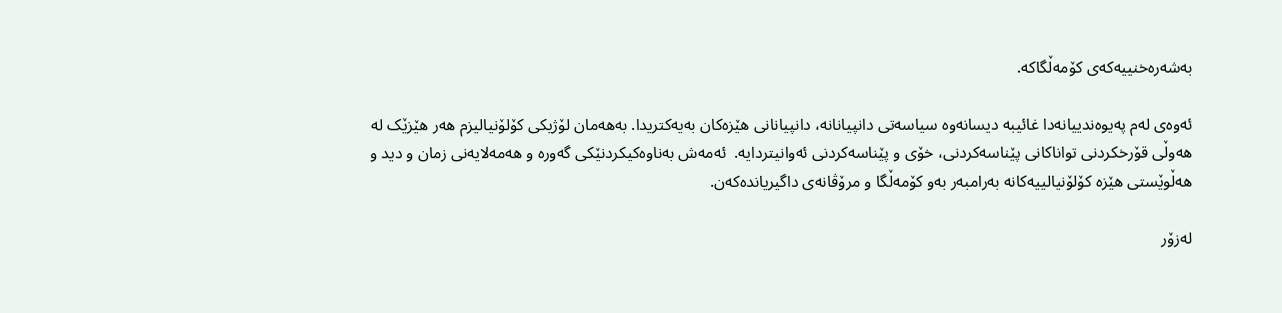بەشەرەخنییەکەی کۆمەڵگاکە.

ئەوەی لەم پەیوەندییانەدا غائیبە دیسانەوە سیاسەتی دانپیانانە، دانپیانانی هێزەکان بەیەکتریدا. بەهەمان لۆژیکی کۆلۆنیالیزم هەر هێزێک لە هەوڵی قۆرخکردنی تواناکانی پێناسەکردنی، خۆی و پێناسەکردنی ئەوانیتردایە.  ئەمەش بەناوەکیکردنێکی گەورە و هەمەلایەنی زمان و دید و هەڵوێستی هێزە کۆلۆنیالییەکانە بەرامبەر بەو کۆمەڵگا و مرۆڤانەی داگیریاندەکەن.

لەزۆر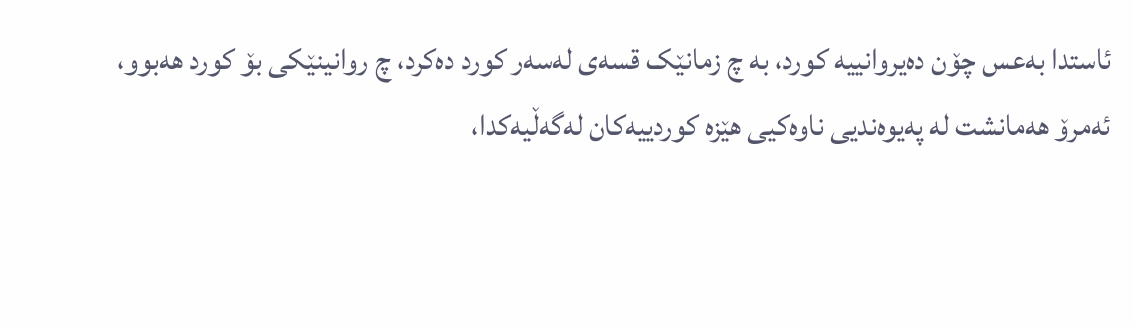ئاستدا بەعس چۆن دەیروانییە کورد، بە چ زمانێک قسەی لەسەر کورد دەکرد، چ روانینێکی بۆ کورد هەبوو، ئەمرۆ هەمانشت لە پەیوەندیی ناوەکیی هێزە کوردییەکان لەگەڵیەکدا،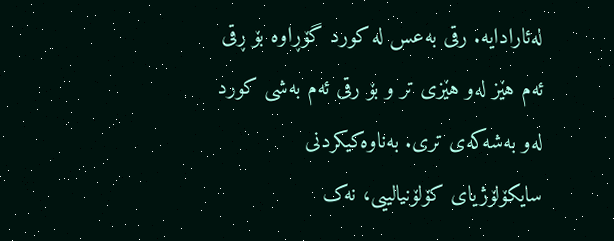لەئارادایە. رقی بەعس لە کورد گۆڕاوە بۆ ڕقی ئەم هێز لەو هێزی تر و بۆ رقى ئەم بەشی کورد لەو بەشەکەی تری. بەناوەکیکردنی سایکۆلۆژیای کۆلۆنیالییی، نەک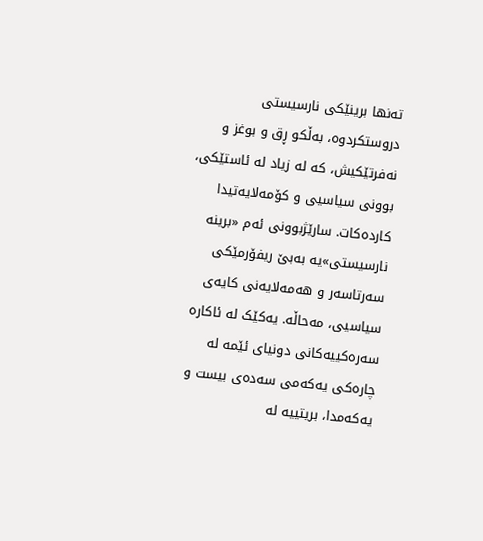تەنها برینێکی نارسیستی دروستکردوە، بەڵکو ڕق و بوغز و نەفرتێکیش، کە لە زیاد لە ئاستێکی، بوونی سیاسیی و کۆمەلایەتیدا کاردەکات. سارێژبوونی ئەم «برینە نارسیستی»یە بەبێ ریفۆرمێکی سەرتاسەر و هەمەلایەنی کایەی سیاسیی، مەحاڵە. یەکێک لە ئاکارە سەرەکییەکانی دونیای ئێمە لە چارەکی یەکەمی سەدەی بیست و یەکەمدا، بریتییە لە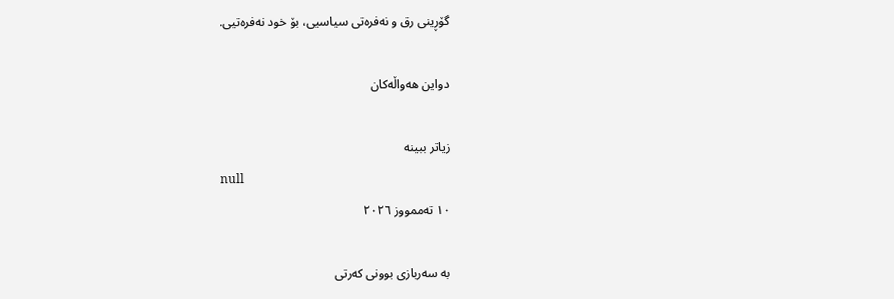گۆڕینی رق و نەفرەتی سیاسیی، بۆ خود نەفرەتیی.

دواین هەواڵەکان

زیاتر ببینە
null
١٠ تەممووز ٢٠٢٦

بە سەربازی بوونی کەرتی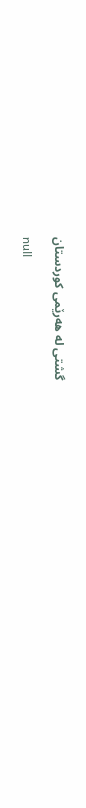گشتی لە هەرێمی کوردستان

null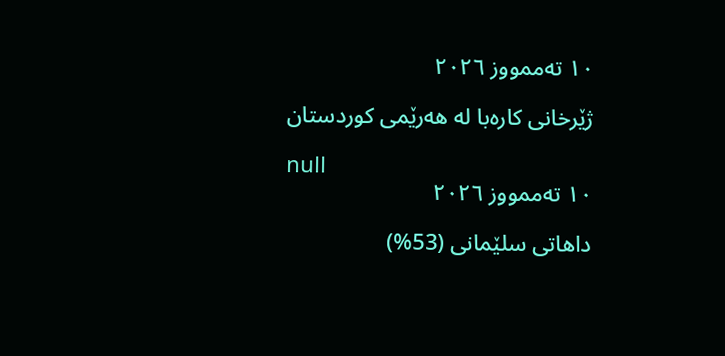١٠ تەممووز ٢٠٢٦

ژێرخانی کارەبا لە هەرێمی کوردستان

null
١٠ تەممووز ٢٠٢٦

داهاتی سلێمانی (53%)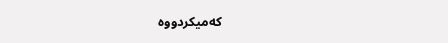كەمیكردووە